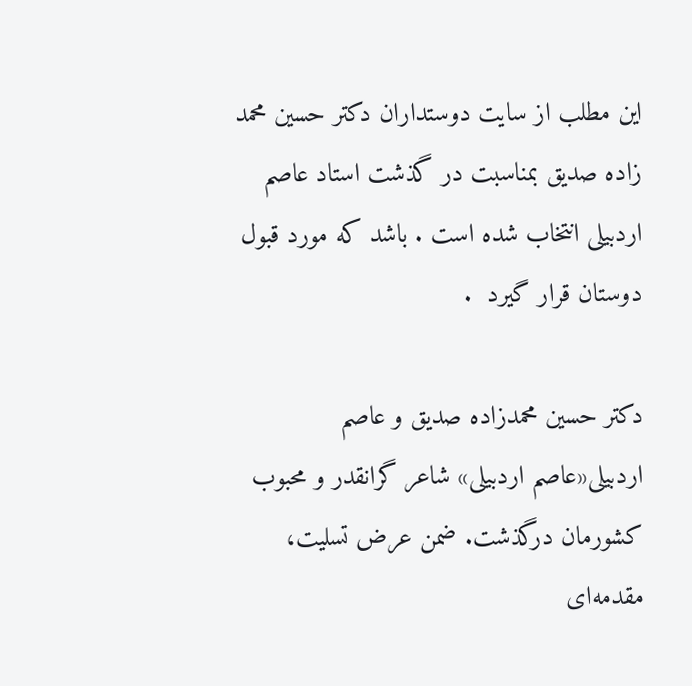این مطلب از سایت دوستداران دکتر حسین محمد زاده صدیق بمناسبت در گذشت استاد عاصم اردبیلی انتخاب شده است . باشد که مورد قبول دوستان قرار گیرد  .

دکتر حسین محمدزاده صدیق و عاصم اردبیلی«عاصم اردبیلی» شاعر گرانقدر و محبوب کشورمان درگذشت. ضمن عرض تسلیت، مقدمه‌ای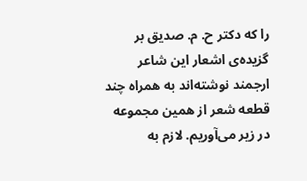را که دکتر ح. م. صدیق بر گزیده‌ی اشعار این شاعر ارجمند نوشته‌اند به همراه چند قطعه شعر از همین مجموعه در زیر می‌آوریم. لازم به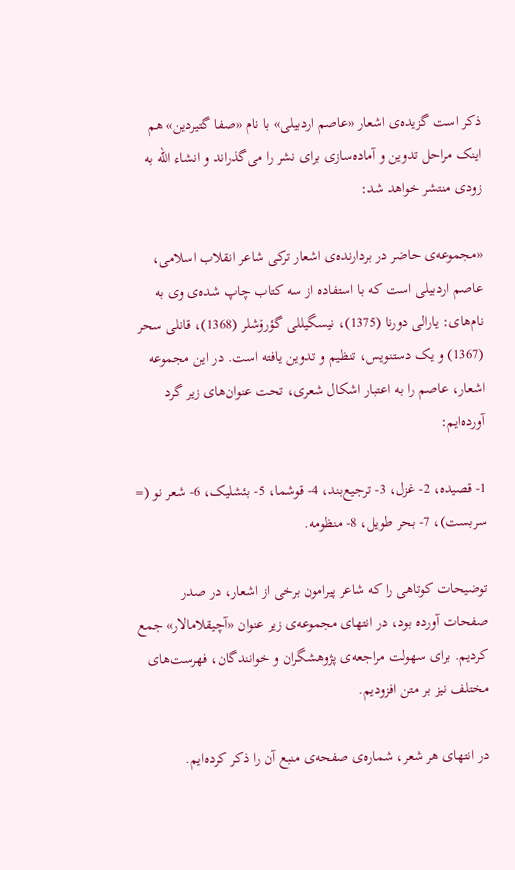ذکر است گزیده‌ی اشعار «عاصم اردبیلی» با نام «صفا گتیردین» هم اینک مراحل تدوین و آماده‌سازی برای نشر را می‌گذراند و انشاء الله به زودی منتشر خواهد شد:

«مجموعه‌ی حاضر در بردارنده‌ی اشعار ترکی شاعر انقلاب اسلامی، عاصم اردبیلی است که با استفاده از سه کتاب چاپ شده‌ی وی به نام‌های: یارالی دورنا (1375)، نیسگیللی گؤرۆشلر (1368)، قانلی سحر (1367) و یک دستنویس، تنظیم و تدوین یافته است. در این مجموعه اشعار، عاصم را به اعتبار اشکال شعری، تحت عنوان‌های زیر گرد آورده‌ایم:

1- قصیده، 2- غزل، 3- ترجیع‌بند، 4- قوشما، 5- بئشلیک، 6- شعر نو (= سربست)، 7- بحر طویل، 8- منظومه.

توضیحات کوتاهی را که شاعر پیرامون برخی از اشعار، در صدر صفحات آورده بود، در انتهای مجموعه‌ی زیر عنوان «آچیقلامالار» جمع کردیم. برای سهولت مراجعه‌ی پژوهشگران و خوانندگان، فهرست‌های مختلف نیز بر متن افزودیم.

در انتهای هر شعر، شماره‌ی صفحه‌ی منبع آن را ذکر کرده‌ایم.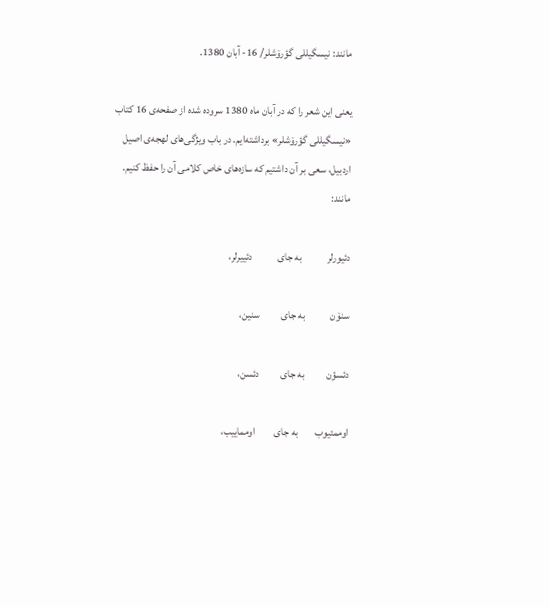مانند: نیسگیللی گؤرۆشلر/ 16- آبان 1380.

یعنی این شعر را که در آبان ماه 1380 سروده شده از صفحه‌ی 16 کتاب «نیسگیللی گؤرۆشلر» برداشته‌ایم. در باب ویژگی‌های لهجه‌ی اصیل اردبیل، سعی بر آن داشتیم که سازه‌های خاص کلامی آن را حفظ کنیم. مانند:

دئیورلر            به جای            دئییرلر،

سنۆن            به جای          سنین،

دئسؤن          به جای          دئسن،

اوممئیوب        به جای         اومماییب،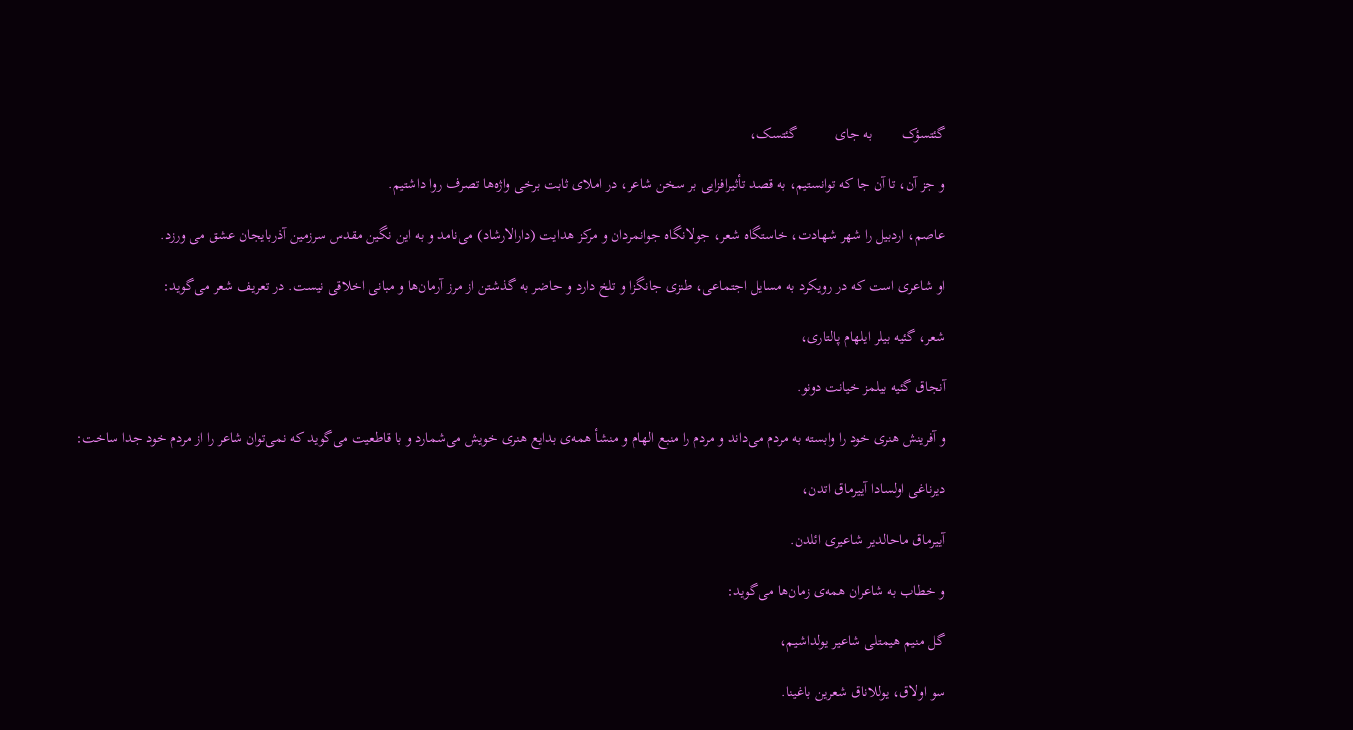گئتسؤک        به جای          گئتسک،

و جز آن، تا آن جا که توانستیم، به قصد تأثیرافزایی بر سخن شاعر، در املای ثابت برخی واژه‌ها تصرف روا داشتیم.

عاصم، اردبیل را شهر شهادت، خاستگاه شعر، جولانگاه جوانمردان و مرکز هدایت (دارالارشاد) می‌نامد و به این نگین مقدس سرزمین آذربایجان عشق می ورزد.

او شاعری است که در رویکرد به مسایل اجتماعی، طنزی جانگزا و تلخ دارد و حاضر به گذشتن از مرز آرمان‌ها و مبانی اخلاقی نیست. در تعریف شعر می‌گوید:

شعر، گئیه بیلر ایلهام پالتاری،

آنجاق گئیه بیلمز خیانت دونو.

و آفرینش هنری خود را وابسته به مردم می‌داند و مردم را منبع الهام و منشأ همه‌ی بدایع هنری خویش می‌شمارد و با قاطعیت می‌گوید که نمی‌توان شاعر را از مردم خود جدا ساخت:

دیرناغی اولسادا آییرماق اتدن،

آییرماق ماحالدیر شاعیری ائلدن.

و خطاب به شاعران همه‌ی زمان‌ها می‌گوید:

گل منیم هیمتلی شاعیر یولداشیم،

سو اولاق، یوللاناق شعرین باغینا.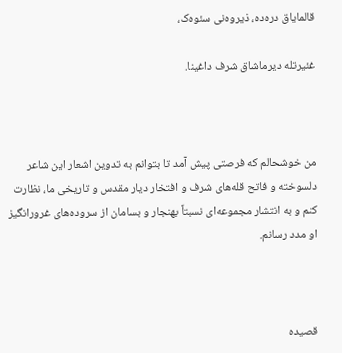قالمایاق دره‌ده، ذیروه‌نی سئوه‌ک،

غئیرتله دیرماشاق شرف داغینا.



من خوشحالم که فرصتی پیش آمد تا بتوانم به تدوین اشعار این شاعر دلسوخته و فاتح قله‌های شرف و افتخار دیار مقدس و تاریخی ما، نظارت کنم و به انتشار مجموعه‌ای نسبتاً بهنجار و بسامان از سروده‌های غرورانگیز او مدد رسانم.



قصیده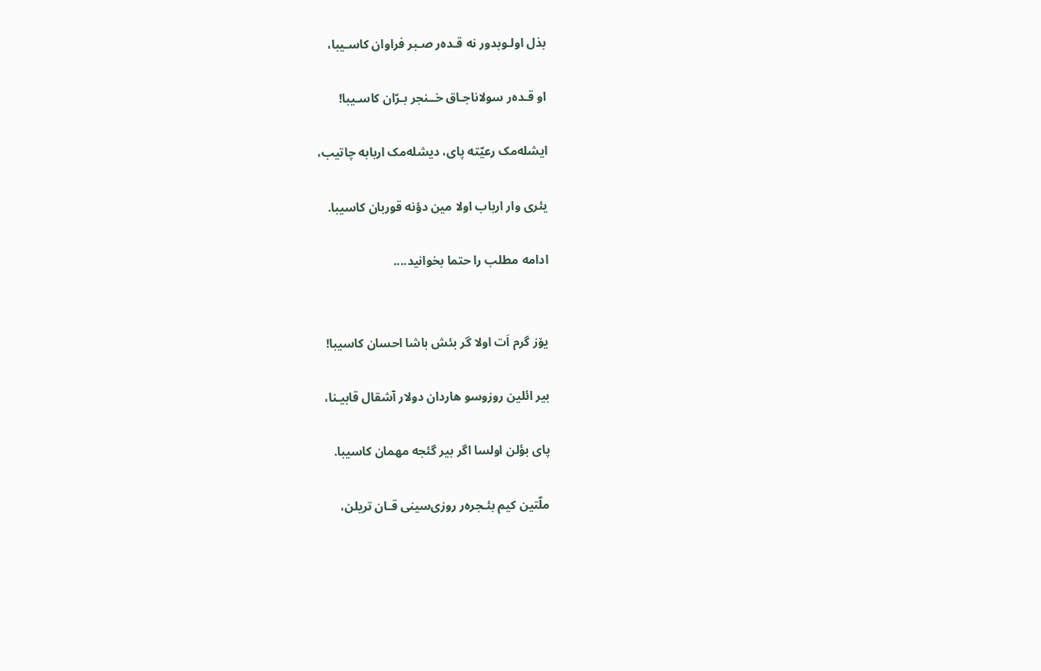بذل اولـوبدور نه قـده‌ر صـبر فراوان کاسـیبا،

او قـده‌ر سولاناجـاق خــنجر بـرّان کاسـیبا!

ایشله‌مک رعیّته پای، دیشله‌مک اربابه چاتیب،

یئری وار ارباب اولا مین دؤنه قوربان کاسیبا.

ادامه مطلب را حتما بخوانید....


یۆز گرم اَت اولا گر بئش باشا احسان کاسیبا!

بیر ائلین روزوسو هاردان دولار آشقال قابیـنا،

پای بؤلن اولسا اگر بیر گئجه مهمان کاسیبا.

ملّتین کیم بئـجره‌ر روزی‌سینی قـان تریلن،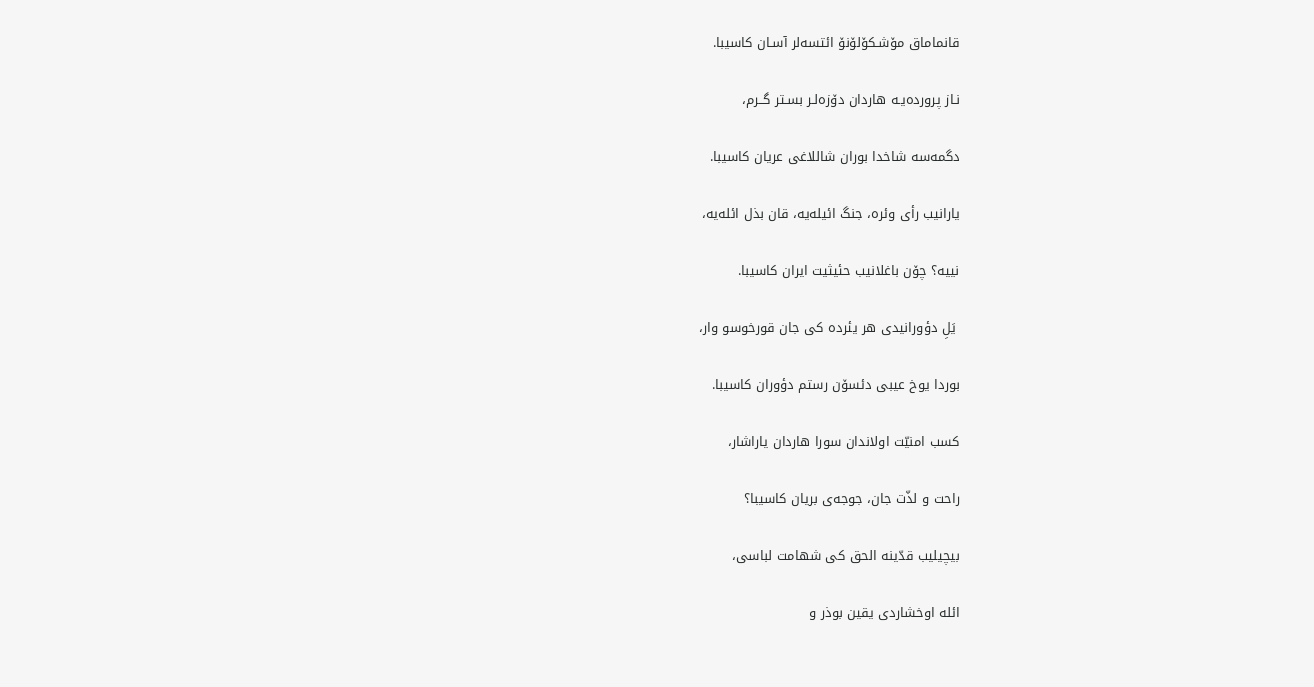قانماماق مۆشـکۆلۆنۆ ائتسه‌لر آسـان کاسیبا.

نـاز پرورده‌یـه هاردان دۆزه‌لـر بسـتر گــرم،

دگمه‌سه شاخدا بوران شاللاغی عریان کاسیبا.

یارانیب رأی وئره، جنگ ائیله‌یه، قان بذل ائله‌یه،

نییه؟ چۆن باغلانیب حئیثیت ایران کاسیبا.

 یَلِ دؤورانیدی هر یئرده‌ کی جان قورخوسو وار،

بوردا یوخ عیبی دئسۆن رستم دؤوران کاسیبا.

کسب امنیّت اولاندان سورا هاردان یاراشار،

راحت و لذّت جان، جوجه‌ی بریان کاسیبا؟

بیچیلیب قدّینه الحق کی شهامت لباسی،

ائله اوخشاردی یقین بوذر و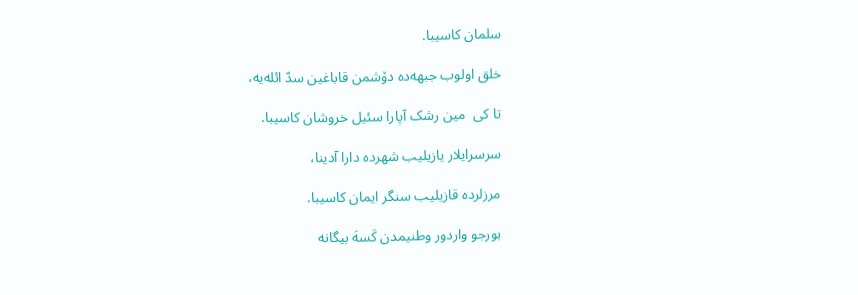سلمان کاسیبا.

خلق اولوب جبهه‌ده دۆشمن قاباغین سدّ ائله‌یه،

تا کی  مین رشک آپارا سئیل خروشان کاسیبا.

سرسرایلار یازیلیب شهرده دارا آدینا،

مرزلرده قازیلیب سنگر ایمان کاسیبا.

بورجو واردور وطنیمدن کَسهَ بیگانه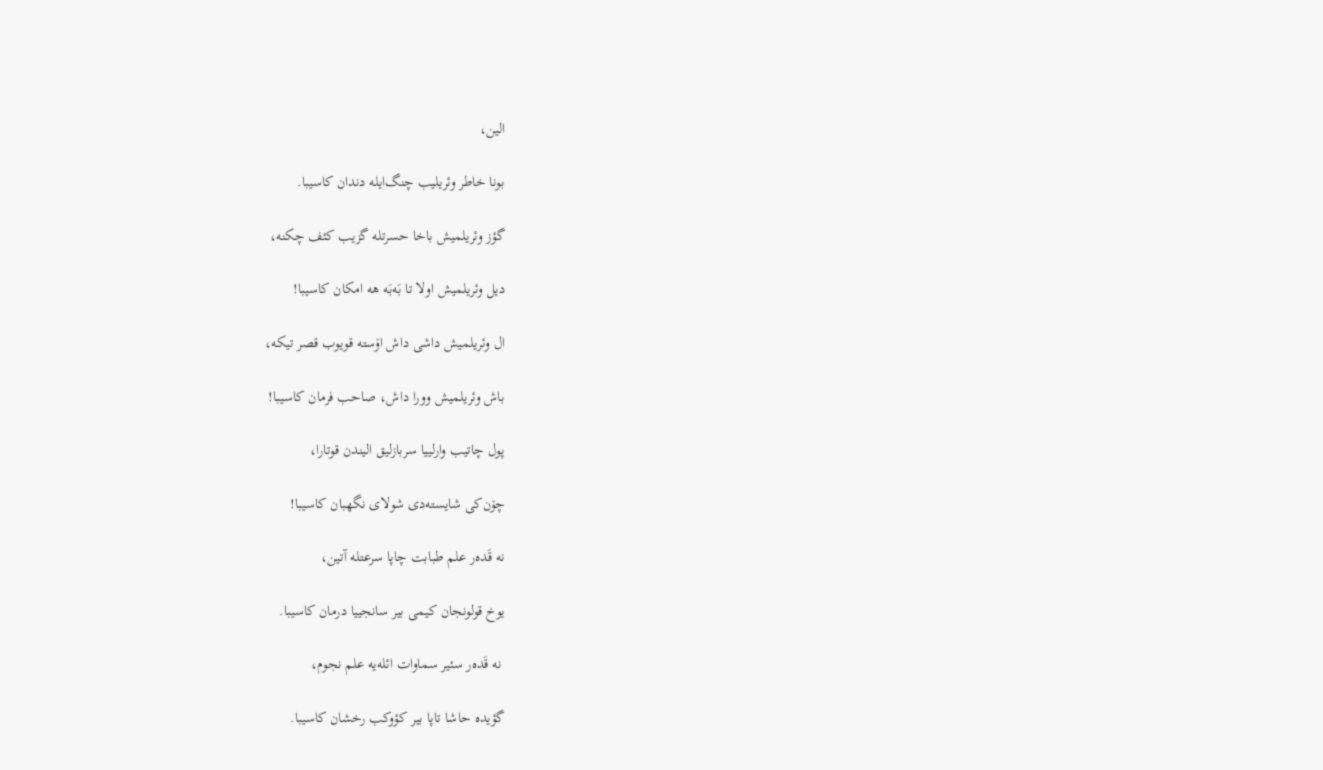الین،

بونا خاطر وئریلیب چنگ‌ایله دندان کاسیبا.

گؤز وئریلمیش باخا حسرتله گزیب کئف چکنه،

دیل وئریلمیش اولا تا بَه‌بَه هه امکان کاسیبا!

ال وئریلمیش داشی داش اۆسته قویوب قصر تیکه،

باش وئریلمیش وورا داش، صاحب فرمان کاسیبا!

پول چاتیب وارلییا سربازلیق الیندن قوتارا،

چۆن‌کی شایسته‌دی شولای نگهبان کاسیبا!

نه قَده‌ر علم طبابت چاپا سرعتله آتین،

یوخ قولونجان کیمی بیر سانجییا درمان کاسیبا.

 نه قَده‌ر سئیر سماوات ائله‌یه علم نجوم،

گؤیده حاشا تاپا بیر کؤوکب رخشان کاسیبا.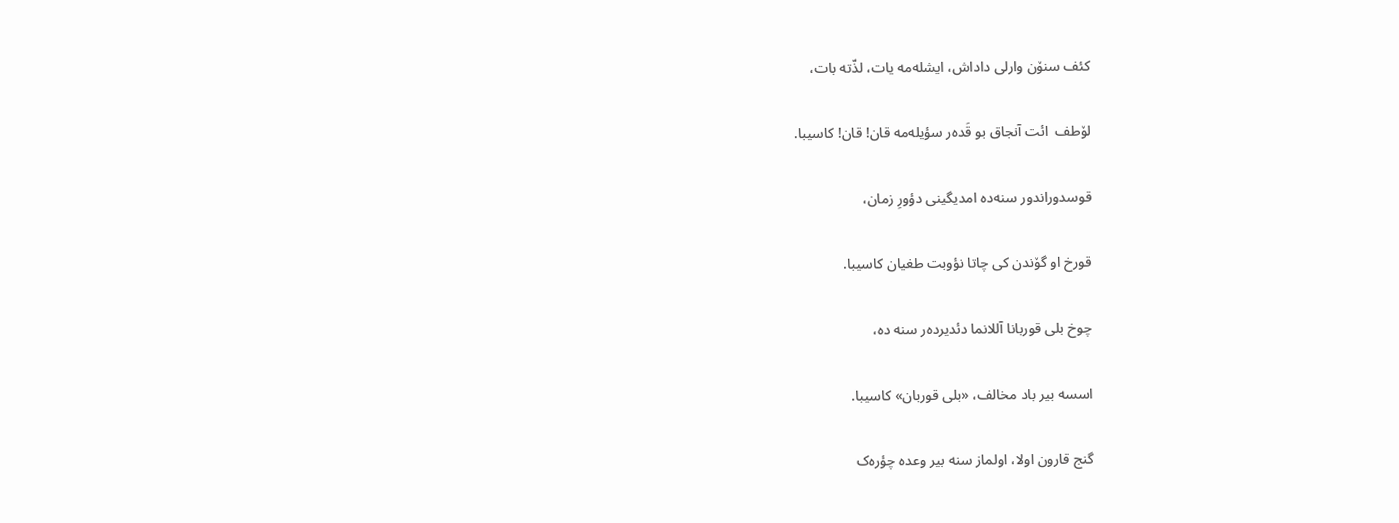کئف سنۆن وارلی داداش، ایشله‌مه یات، لذّته بات،

لۆطف  ائت آنجاق بو قَده‌ر سؤیله‌مه قان! قان! کاسیبا.

قوسدوراندور سنه‌ده امدیگینی دؤورِ زمان،

قورخ او گۆندن کی چاتا نؤوبت طغیان کاسیبا.

چوخ بلی قوربانا آللانما دئدیرده‌ر سنه ده،

اسسه بیر باد مخالف، «بلی قوربان» کاسیبا.

گنج قارون اولا، اولماز سنه بیر وعده چؤره‌‌ک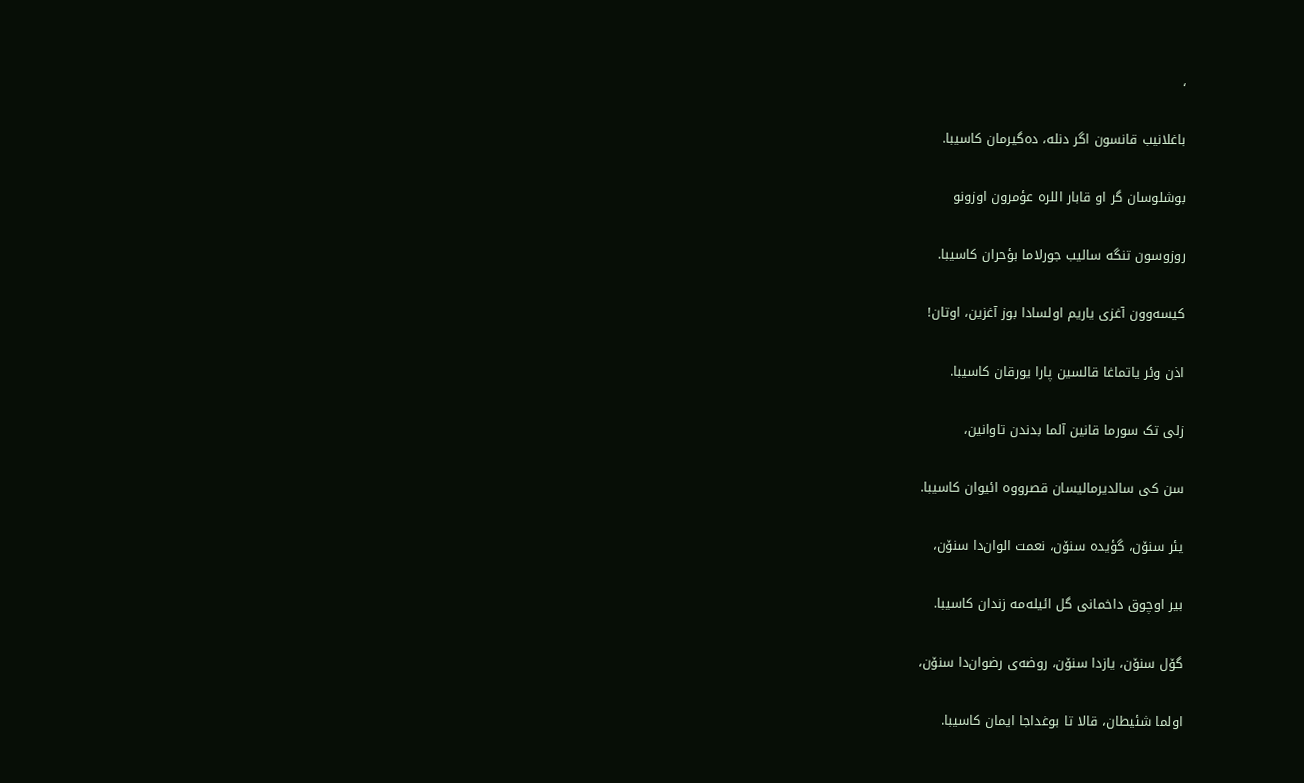،

باغلانیب قانسون اگر دنله، ده‌گیرمان کاسیبا.

بوشلوسان گر او قابار اللره عؤمرون اوزونو

روزو‌سون تنگه سالیب جورلاما بؤحران کاسیبا.

کیسه‌وون آغزی یاریم اولسادا بوز آغزین، اوتان!

اذن وئر یاتماغا قالسین پارا یورقان کاسیبا.

زلی تک سورما قانین آلما بدندن تاوانین،

سن کی سالدیرمالیسان قصرووه ائیوان کاسیبا.

یئر سنۆن، گؤیده سنۆن، نعمت الوان‌دا سنۆن،

بیر اوچوق داخمانی گل ائیله‌مه زندان کاسیبا.

گۆل سنۆن، یازدا سنۆن، روضه‌ی رضوان‌دا سنۆن،

اولما شئیطان، قالا تا بوغداجا ایمان کاسیبا.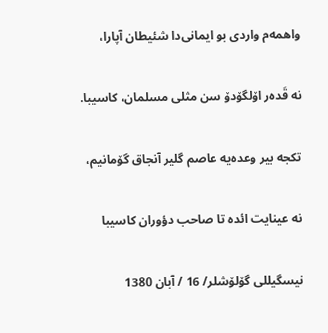واهمه‌م واردی بو ایمانی‌دا شئیطان آپارا،

نه قَده‌ر اۆلگۆ‌دۆ سن مثلی مسلمان، کاسیبا.

تکجه بیر وعده‌یه عاصم گلیر آنجاق گۆمانیم،

نه عینایت ائده تا صاحب دؤوران کاسیبا

نیسگیللی گۆلۆشلر/ 16 / آبان 1380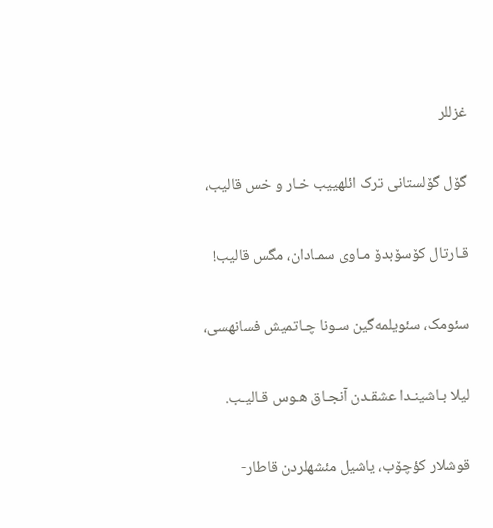غزللر

گۆل گۆلستانی ترک ائلهییب خـار و خس قالیب،

قـارتال کۆسۆبدۆ مـاوی سمـادان، مگس قالیب!

سئومک، سئویلمه‌گین سـونا چـاتمیش فسانهسی،

لیلا بـاشینـدا عشقـدن آنجـاق هـوس قـالیـب.

قوشلار کؤچۆب، یاشیل مئشهلردن قاطار-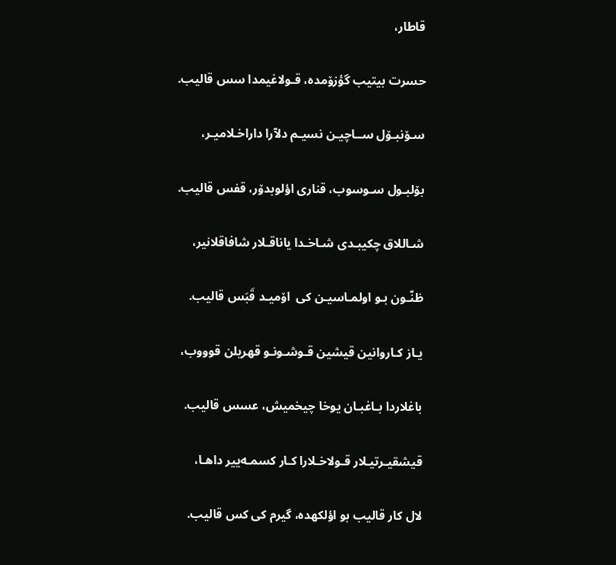قاطار،

حسرت بیتیب گؤزۆمده، قـولاغیمدا سس قالیب.

سـۆنبـۆل ســاچیـن نسیـم دلآرا داراخـلامیـر،

بۆلبـول سـوسوب، قناری اؤلوبدۆر، قفس قالیب.

شـاللاق چکیبـدی شـاخـدا یاناقـلار شافاقلانیر،

ظنّـون بـو اولمـاسیـن کی  اۆمیـد قَبَس قالیب.

یـاز کـاروانین قیشین قـوشـونـو قهریلن قوووب،

باغلاردا بـاغبـان یوخا چیخمیش، عسس قالیب.

قیشقیـرتیـلار قـولاخـلارا کـار کسمـه‌ییر داهـا،

لال کار قالیب بو اؤلکهده، گیرم کی کس قالیب.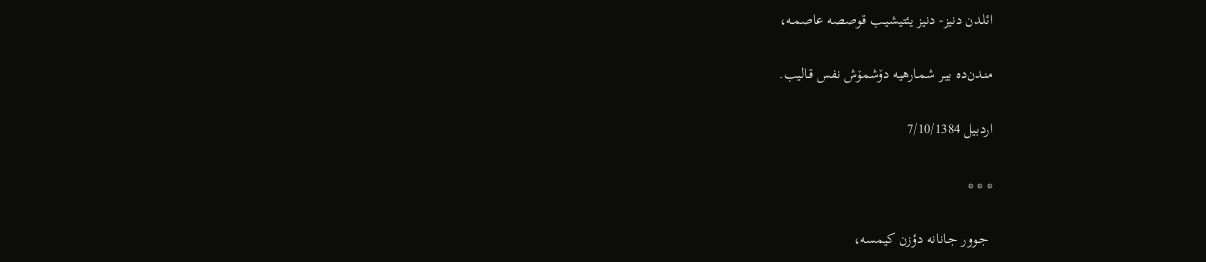ائلـدن دنیز- دنیز یئتیشیـب قـوصصه عاصمـه،

منـدن‌ده بیـر شمـارهیه دۆشمۆش نفس قـالیب.

اردبیل 7/10/1384

* * *

 جـوور جـانانه دؤزن کیمسه،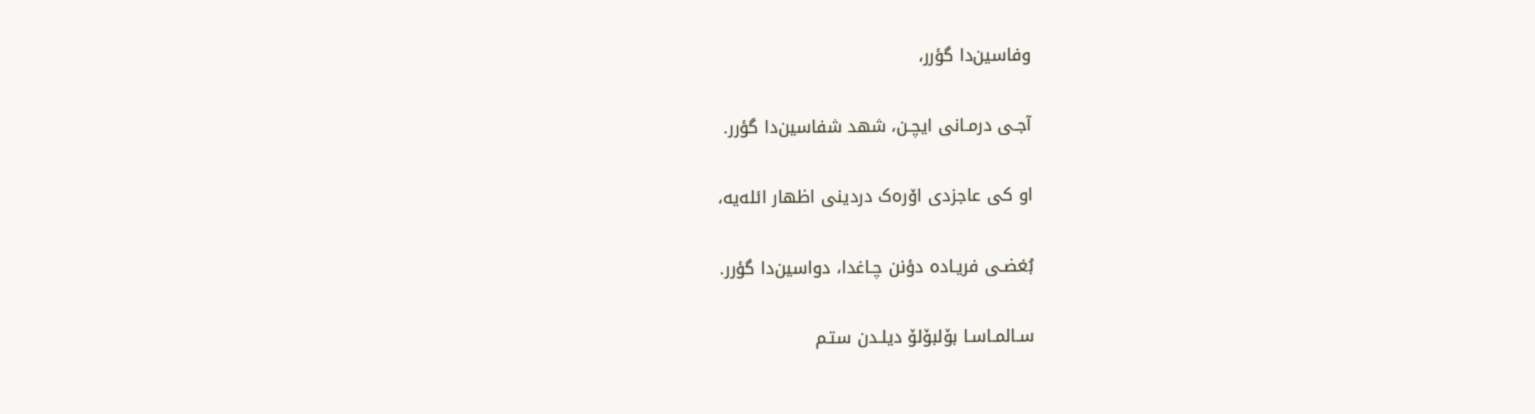وفاسین‌دا گؤرر،

آجـی درمـانی ایچـن، شهد شفاسین‌دا گؤرر.

او کی عاجزدی اۆره‌ک دردینی اظهار ائله‌یه،

بُغضـی فریـاده دؤنن چـاغدا، دواسین‌دا گؤرر.

سـالمـاسـا بۆلبۆلۆ دیلـدن ستـم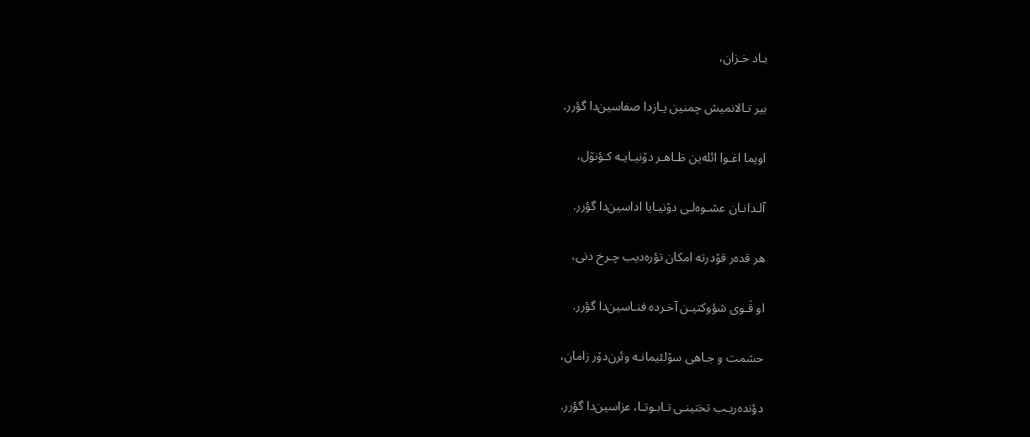بـاد خـزان،

بیر تـالانمیش چمنین یـازدا صفاسین‌دا گؤرر.

اویما اغـوا ائله‌ین ظـاهـر دۆنیـایـه کـؤنۆل،

آلـدانـان عشـوه‌لـی دۆنیـایا اداسین‌دا گؤرر.

هر قده‌ر قۆدرته امکان تؤره‌دیب چـرخ دنی،

او قَـوی شؤوکتیـن آخـرده فنـاسین‌دا گؤرر.

حشمت و جـاهی سۆلئیمانـه وئرن‌دۆر زامان،

دؤنده‌ریـب تختینـی تـابـوتـا، عزاسین‌دا گؤرر.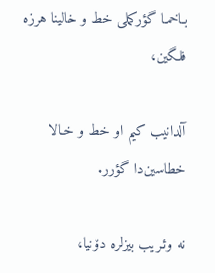بـاخمـا گؤرکملی خط و خالینا هرزه فلگین،

آلدانیب کیم او خط و خـالا خطاسین‌دا گؤرر.

نه وئـریب بیزلره دۆنیا،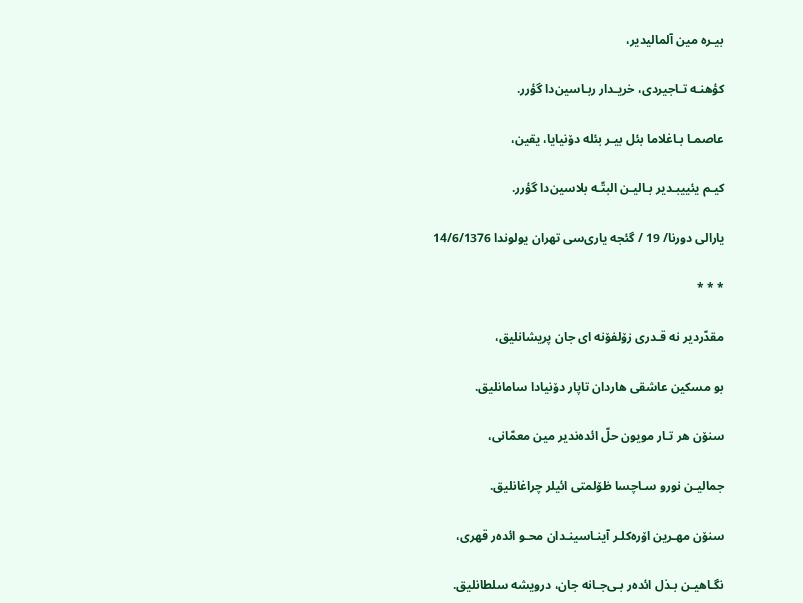بیـره مین آلمالیدیر،

کؤهنـه تـاجیردی، خریـدار ربـاسین‌دا گؤرر.

عاصمـا بـاغلاما بئل بیـر بئله دۆنیایا، یقین،

کیـم یئییبـدیر بـالیـن البتّـه بلاسین‌دا گؤرر.

یارالی دورنا/ 19 / گئجه یاری‌سی تهران یولوندا 14/6/1376

* * *

مقدّردیر نه قـدری زۆلفۆنه‌ ای جان پریشانلیق،

بو مسکین عاشقی هاردان تاپار دۆنیادا سامانلیق.

سنۆن هر تـار مویون حلّ ائده‌ندیر مین معمّانی،

جمالیـن نورو سـاچسا ظۆلمتی ائیلر چراغانلیق.

سنۆن مهـرین اۆره‌کلـر آینـاسینـدان محـو ائده‌ر قهری،

نگـاهیـن بـذل ائده‌ر بـی‌جـانه جان، درویشه سلطانلیق.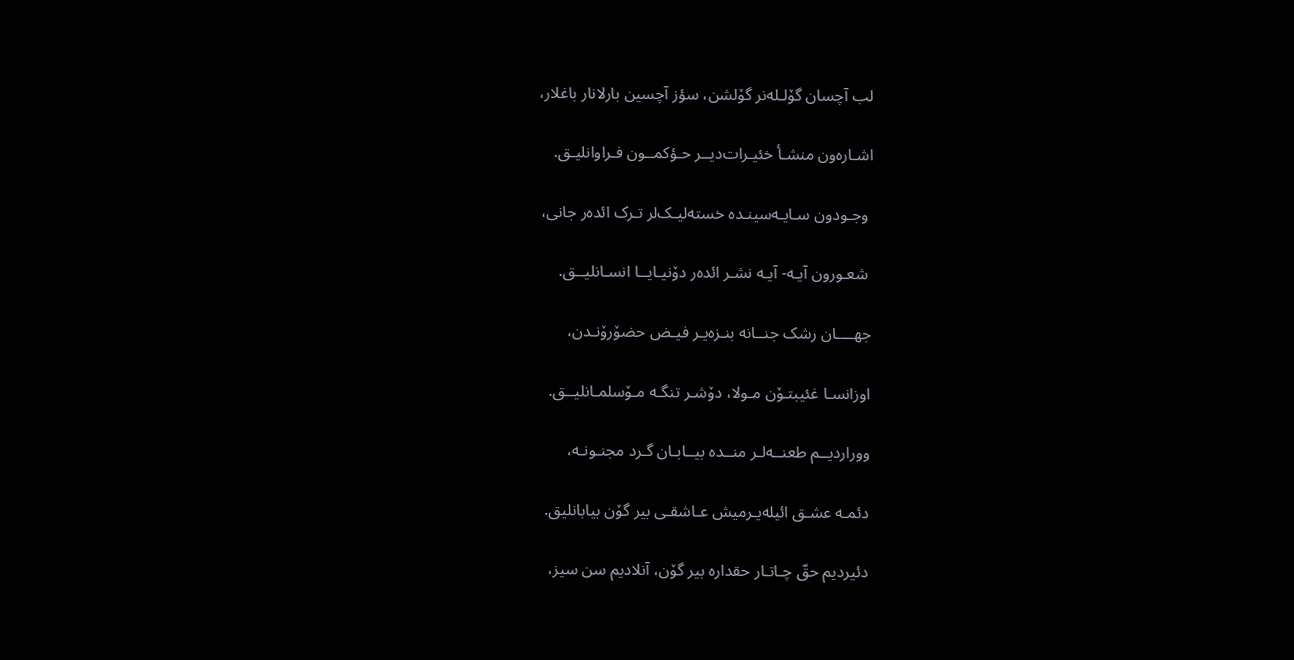لب آچسان گۆلـله‌نر گۆلشن، سؤز آچسین بارلانار باغلار،

اشـاره‌ون منشـأ خئیـرات‌دیــر حـؤکمــون فـراوانلیـق.

 وجـودون سـایـه‌سینـده خسته‌لیـک‌لر تـرک ائده‌ر جانی،

 شعـورون آیـه- آیـه نشـر ائده‌ر دۆنیـایــا انسـانلیــق.

جهــــان رشک جنــانه بنـزه‌یـر فیـض حضۆرۆنـدن،

اوزانسـا غئیبتـۆن مـولا، دۆشـر تنگـه مـۆسلمـانلیــق.

ووراردیــم طعنــه‌لـر منــده بیــابـان گـرد مجنـونـه،

دئمـه عشـق ائیله‌یـرمیش عـاشقـی بیر گۆن بیابانلیق.

دئیردیم حقّ چـاتـار حقداره بیر گۆن، آنلادیم سن سیز،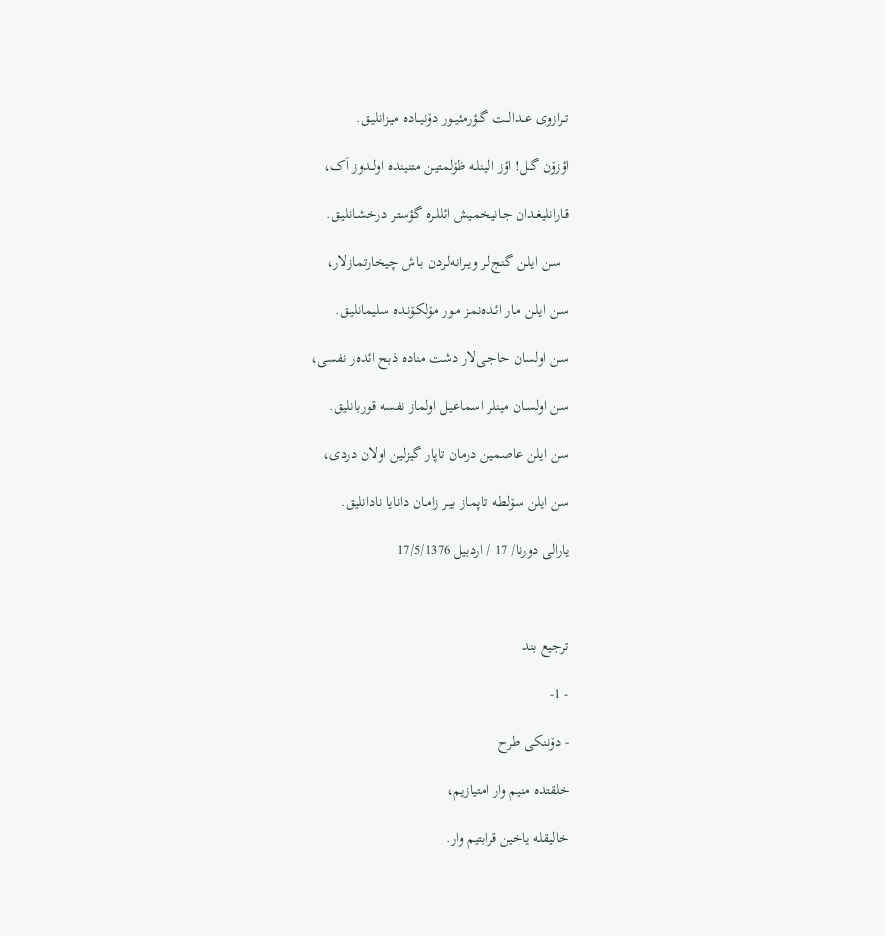تــرازوی عــدالــت گــؤرمئیــور دۆنیــاده میـزانلیـق.

اؤزۆن گــل! اؤز الینلـه ظۆلمتیـن متنینده اولــدوز اَک،

قـارانلیغـدان جـانیخمـیش ائللـره گؤستـر درخشـانلیـق.

  سـن ایلـن گنـج‌لـر ویــرانه‌لـردن بـاش چیخارتمازلار،

سـن ایلـن مـار ائـده‌نمـز مـور مۆلکـۆنـده سلیمانلیـق.

سـن اولسان حاجـی‌لار دشت مناده ذبح ائده‌ر نفسی،

سن اولسـان مینلر اسماعیـل اولماز نفسه قوربانلیق.

سن ایلن عاصمین درمان تاپار گیزلین اولان دردی،

سن ایلن سۆلطـه تاپمـاز بیـر زامـان دانایا نادانلیق.

یارالی دورنا/ 17 / اردبیل 17/5/1376



ترجیع بند

- 1-

- دۆننکی طرح

خلقتده منیم وار امتیازیم،

خالیقله یاخین قرابتیم وار.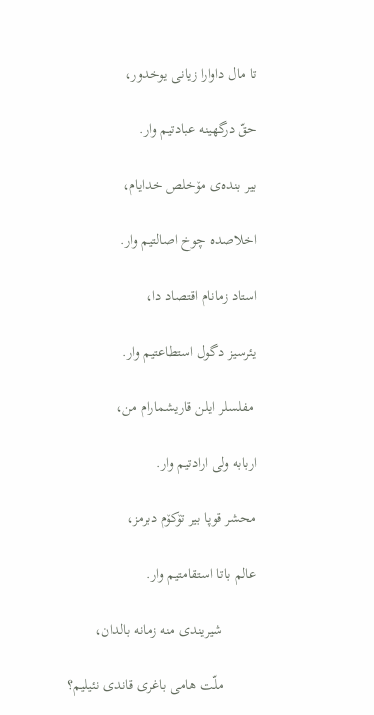تا مال داوارا زیانی یوخدور،

حقّ درگهینه عبادتیم وار.

بیر بنده‌ی مۆخلص خدایام،

اخلاصده چوخ اصالتیم وار.

استاد زمانام اقتصاد دا،

یئرسیز دگول استطاعتیم وار.

 مفلسلر ایلن قاریشمارام من،

اربابه ولی ارادتیم وار.

محشر قوپا بیر تۆکۆم دبرمز،

عالم باتا استقامتیم وار.

         شیریندی منه زمانه بالدان،

         ملّت هامی باغری قاندی نئیلیم؟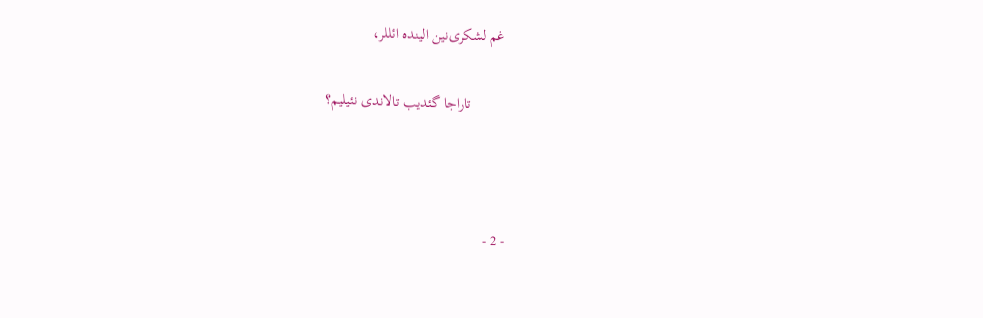غم لشکری‌نین الینده ائللر،

         تاراجا گئدیب تالاندی نئیلیم؟



- 2 -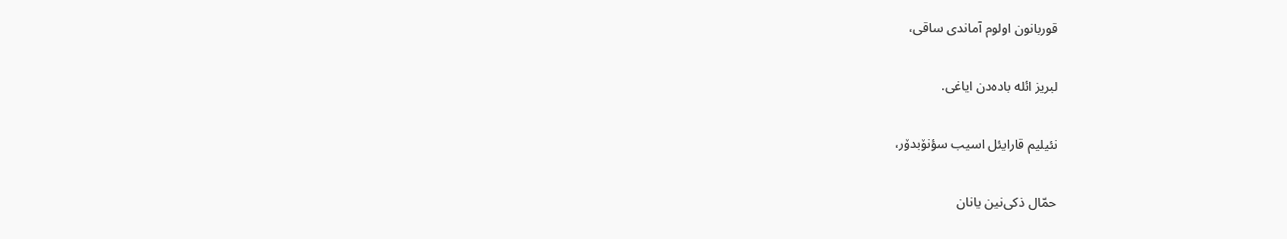قوربانون اولوم آماندی ساقی،

لبریز ائله باده‌دن ایاغی.

نئیلیم قارایئل اسیب سؤنۆبدۆر،

حمّال ذکی‌نین یانان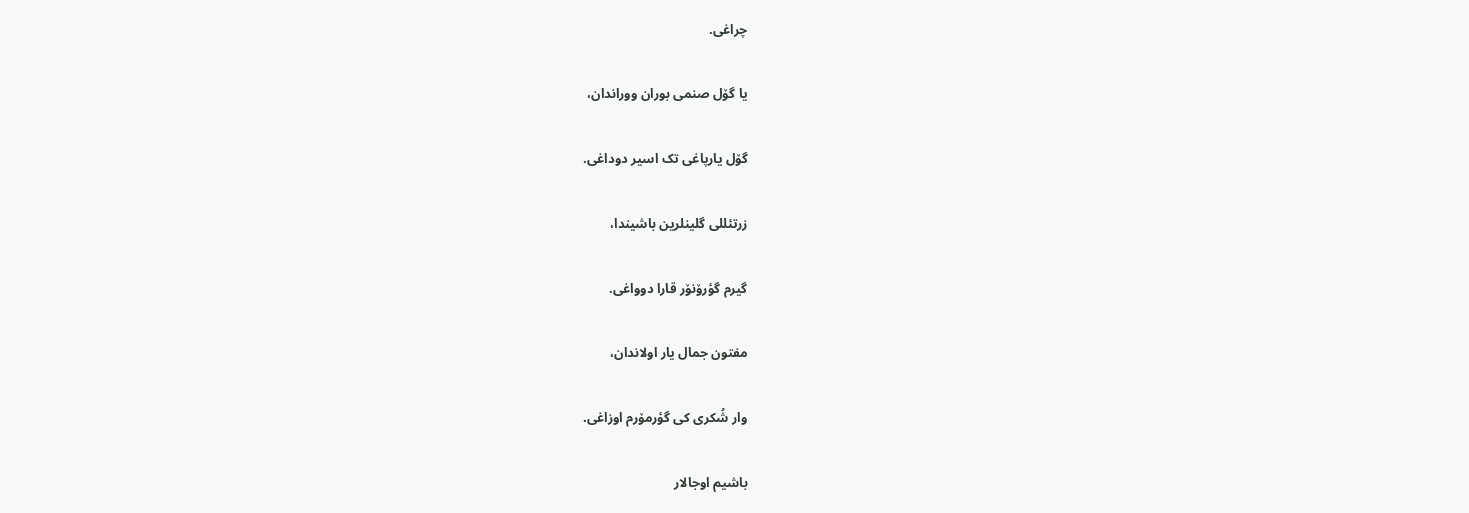چراغی.

یا گۆل صنمی بوران ووراندان،

گۆل یارپاغی تک اسیر دوداغی.

زرتئللی گلینلرین باشیندا،

گیرم گؤرۆنۆر قارا دوواغی.

مفتون جمال یار اولاندان،

وار شُکری کی گؤرمۆرم اوزاغی.

باشیم اوجالار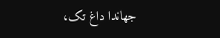جهاندا داغ تک،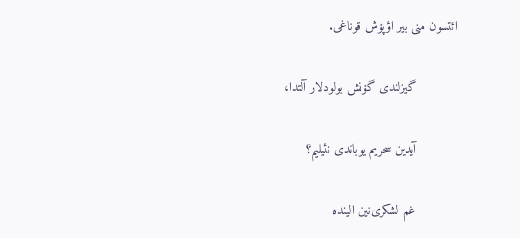ائتسون منی بیر اؤپۆش قوناغی.

           گیزلندی گۆنش بولودلار آلتدا،

           آیدین سحریم یوباندی نئیلیم؟

           غم لشکری‌نین الینده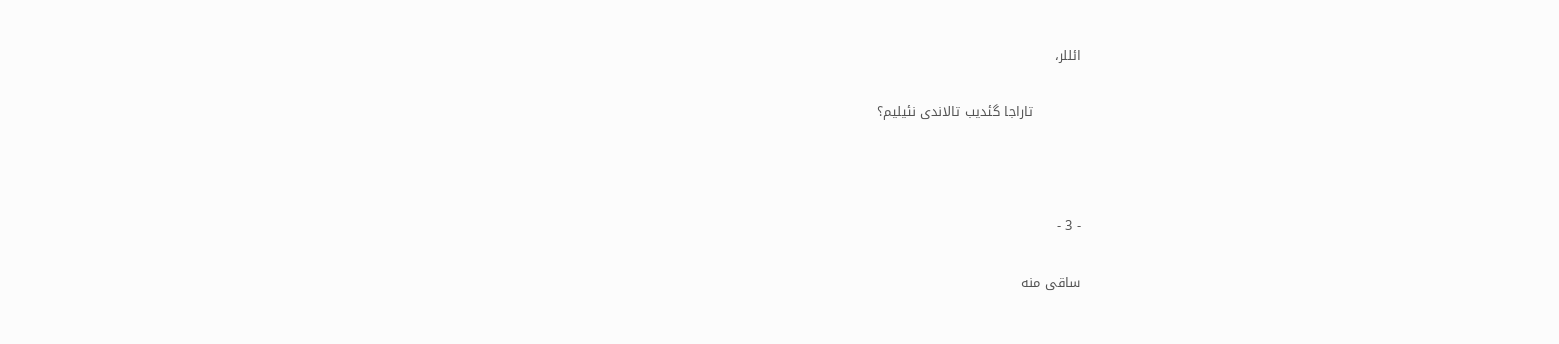ائللر،

           تاراجا گئدیب تالاندی نئیلیم؟



- 3 -

ساقی منه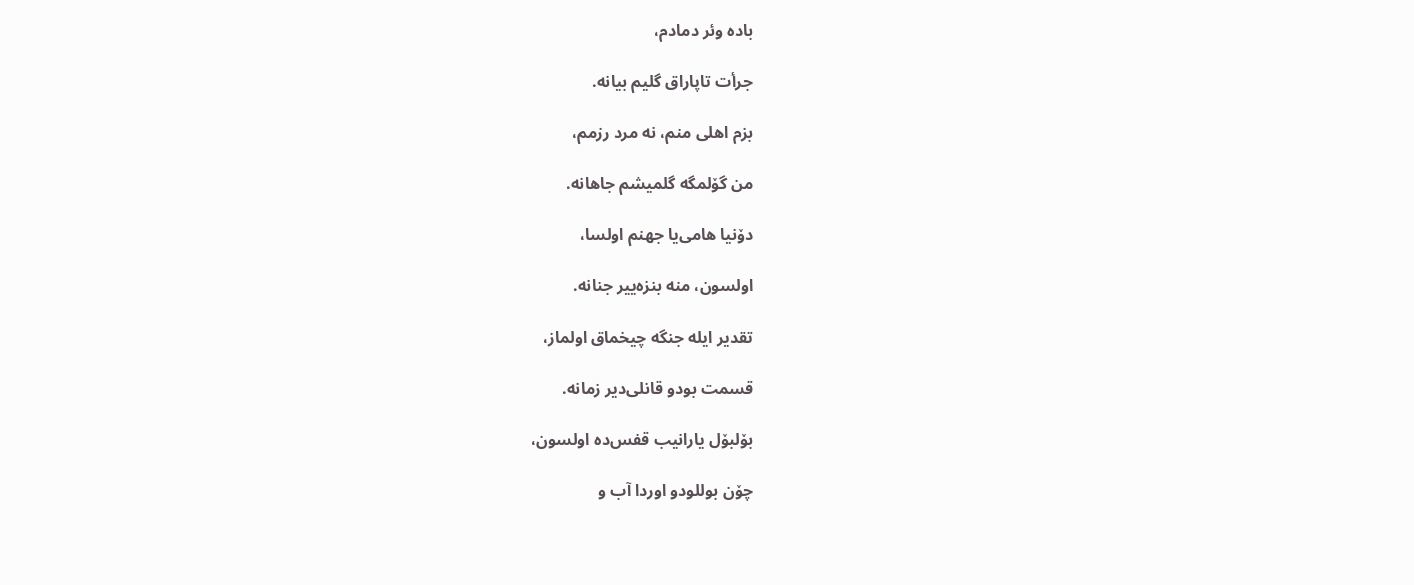باده وئر دمادم،

جرأت تاپاراق گلیم بیانه.

بزم اهلی منم، نه مرد رزمم،

من گۆلمگه گلمیشم جاهانه.

دۆنیا هامی‌یا جهنم اولسا،

اولسون، منه بنزه‌ییر جنانه.

تقدیر ایله جنگه چیخماق اولماز،

قسمت بودو قانلی‌دیر زمانه.

بۆلبۆل یارانیب قفس‌ده اولسون،

چۆن بوللو‌دو اوردا آب و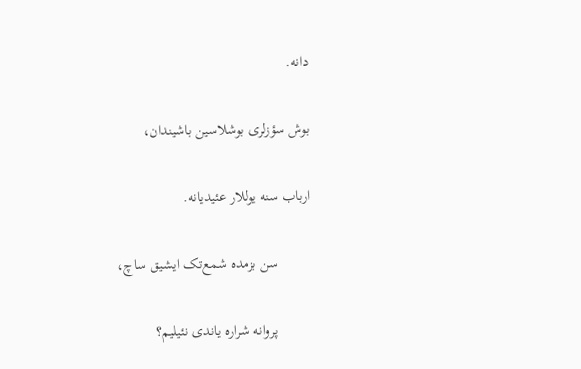دانه.

بوش سؤزلری بوشلاسین باشیندان،

ارباب سنه یوللار عئیدیانه.

         سن بزمده شمع‌تک ایشیق ساچ،

         پروانه شراره یاندی نئیلیم؟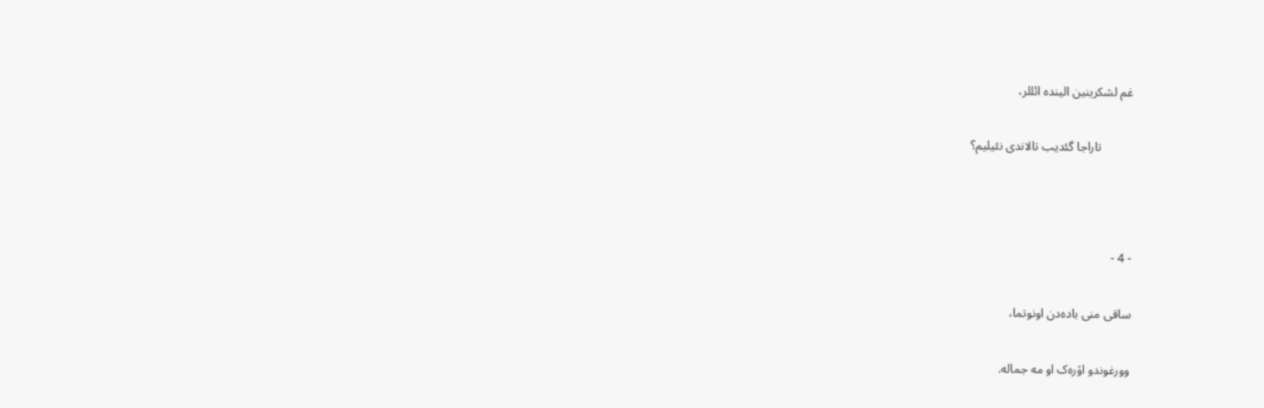غم لشکرینین الینده ائللر،

          تاراجا گئدیب تالاندی نئیلیم؟



- 4 -

ساقی منی باده‌دن اونوتما،

وورغوندو اۆر‌ه‌ک او مه جماله.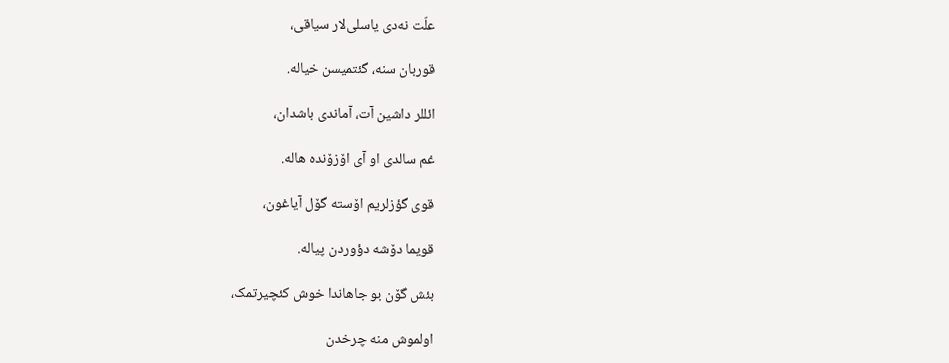علّت نه‌دی یاسلی‌‌لار سیاقی،

قوربان سنه، گئتمیسن خیاله.

ائللر داشین آت، آماندی باشدان،

غم سالدی او آی اۆزۆنده هاله.

قوی گؤزلریم اۆسته گۆل آیاغون،

قویما دۆشه دؤوردن پیاله.

بئش گۆن بو جاهاندا خوش کئچیرتمک،

اولموش منه چرخدن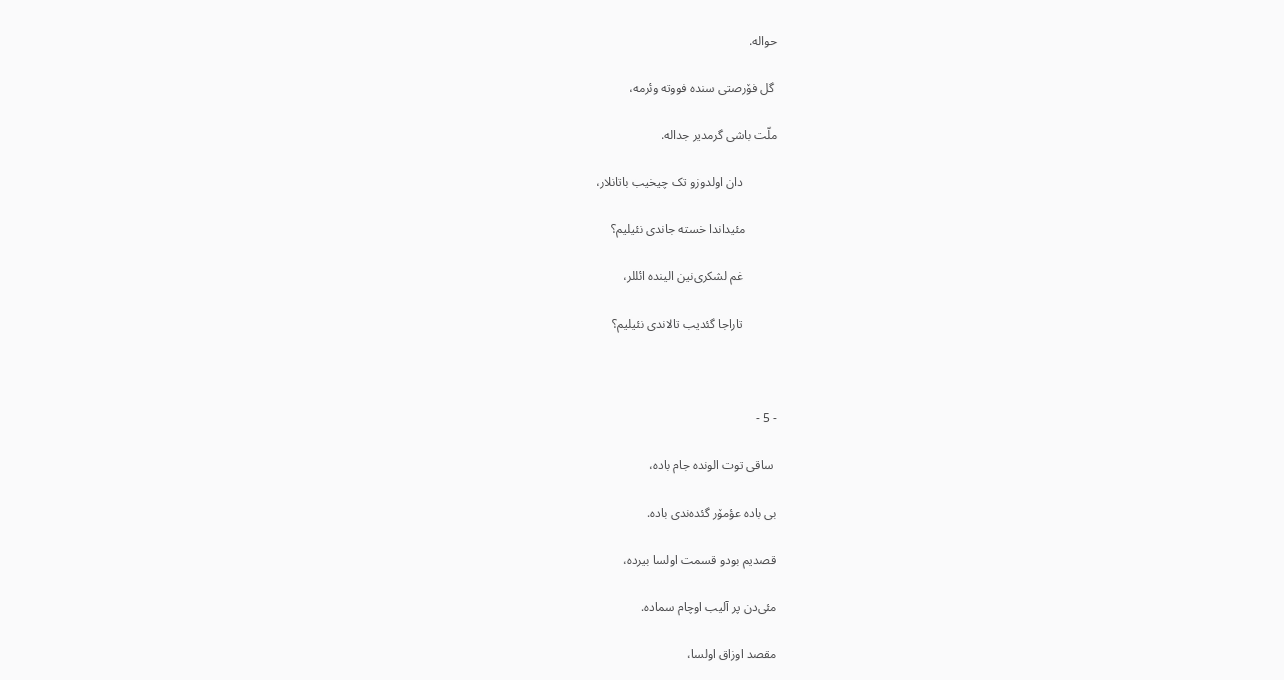حواله.

 گل فۆرصتی سنده فووته وئرمه،

ملّت باشی گرمدیر جداله.

           دان اولدوزو تک چیخیب باتانلار،

          مئیداندا خسته جاندی نئیلیم؟

           غم لشکری‌نین الینده ائللر،

           تاراجا گئدیب تالاندی نئیلیم؟



- 5 -

 ساقی توت الونده جام باده،

بی باده عؤمۆر گئده‌ندی باده.

قصدیم بودو قسمت اولسا بیرده،

مئی‌دن پر آلیب اوچام سماده.

مقصد اوزاق اولسا،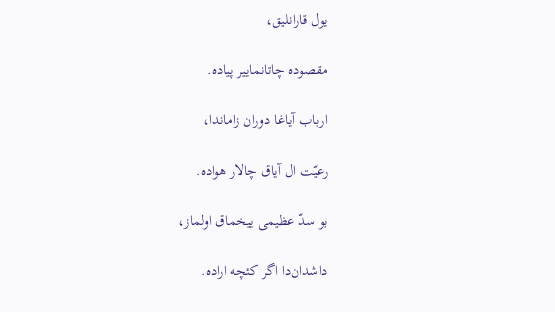یول قارانلیق،

مقصوده چاتانماییر پیاده.

ارباب آیاغا دوران زاماندا،

رعیّت ال آیاق چالار هواده.

بو سدّ عظیمی ییخماق اولماز،

داشدان‌دا اگر کئچه اراده.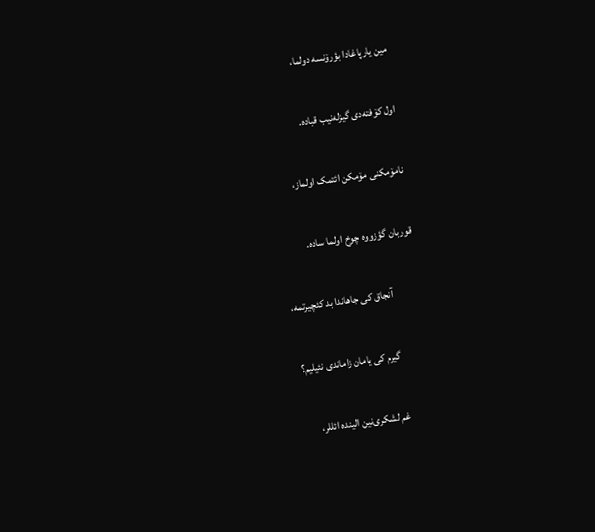مین یارپاغادا بؤرۆنسه دولما،

اول کۆفته‌دی گیزله‌نیب قباده.

نامۆمکنی مۆمکن ائتمک اولماز،

قوربان گؤزووه چوخ اولما ساده.

             آنجاق کی جاهاندا بد کئچیرتمه،

             گیرم کی یامان زاماندی نئیلیم؟

            غم لشکری‌نین الینده ائللر،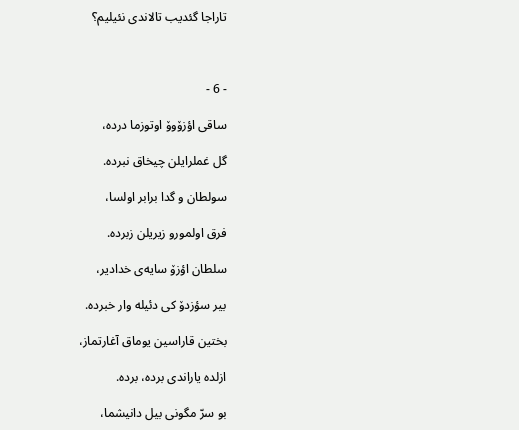تاراجا گئدیب تالاندی نئیلیم؟



- 6 -

ساقی اؤزۆوۆ اوتوزما درده،

گل غملرایلن چیخاق نبرده.

سولطان و گدا برابر اولسا،

فرق اولمورو زیریلن زبرده.

سلطان اؤزۆ سایه‌ی خدادیر،

بیر سؤزدۆ کی دئیله وار خبرده.

بختین قاراسین یوماق آغارتماز،

ازلده یاراندی برده، برده.

بو سرّ مگونی بیل دانیشما،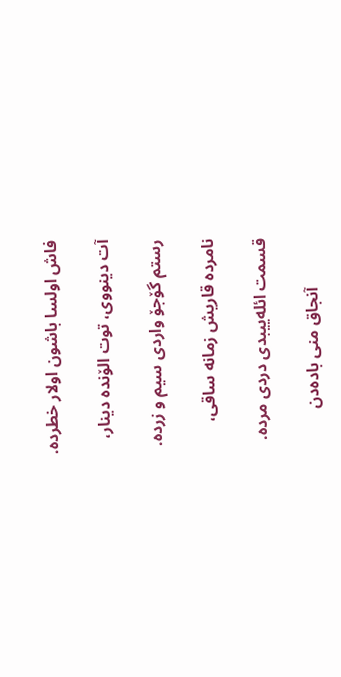فاش اولسا باشون اولار خطرده.

آت دینووی، توت الۆنده دینار،

رستم گۆجۆ واردی سیم و زرده.

نامرده قاریش زمانه ساقی،

قسمت ائله‌ییبدی دردی مرده.

            آنجاق منی باده‌دن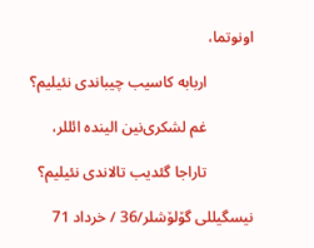اونوتما،

            اربابه کاسیب چیباندی نئیلیم؟

            غم لشکری‌نین الینده ائللر،

            تاراجا گئدیب تالاندی نئیلیم؟

نیسگیللی گۆلۆشلر/36 / خرداد 71